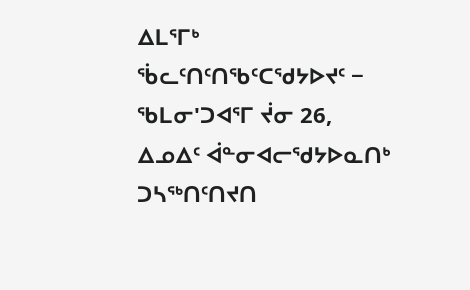ᐃᒪᕐᒥᒃ ᖄᓚᑦᑎᑦᑎᖃᑦᑕᖁᔭᐅᔪᑦ − ᖃᒪᓂ'ᑐᐊᕐᒥ ᔫᓂ 26,
ᐃᓄᐃᑦ ᐋᓐᓂᐊᓕᖁᔭᐅᓇᑎᒃ ᑐᓴᖅᑎᑦᑎᔪᑎ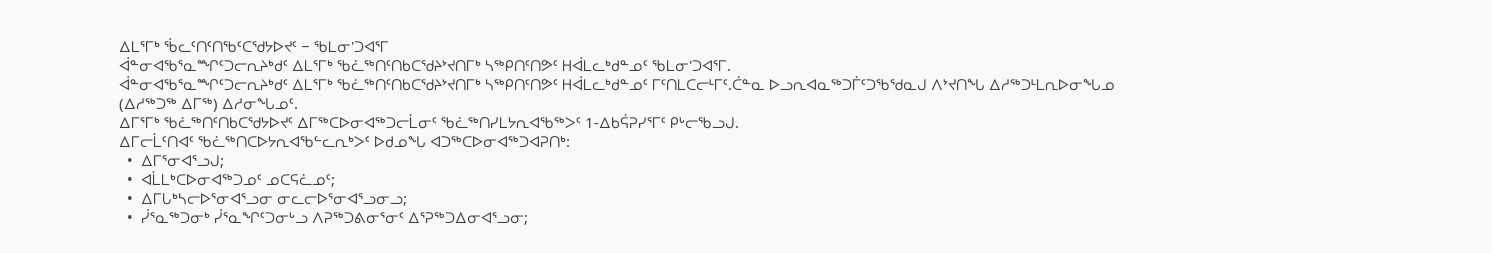ᐃᒪᕐᒥᒃ ᖄᓚᑦᑎᑦᑎᖃᑦᑕᖁᔭᐅᔪᑦ − ᖃᒪᓂ'ᑐᐊᕐᒥ
ᐋᓐᓂᐊᖃᕐᓇᙱᑦᑐᓕᕆᔨᒃᑯᑦ ᐃᒪᕐᒥᒃ ᖃᓛᖅᑎᑦᑎᑲᑕᖁᔨᔾᔪᑎᒥᒃ ᓴᖅᑭᑎᑦᑎᕗᑦ ᕼᐋᒪᓚᒃᑯᓐᓄᑦ ᖃᒪᓂ'ᑐᐊᕐᒥ.
ᐋᓐᓂᐊᖃᕐᓇᙱᑦᑐᓕᕆᔨᒃᑯᑦ ᐃᒪᕐᒥᒃ ᖃᓛᖅᑎᑦᑎᑲᑕᖁᔨᔾᔪᑎᒥᒃ ᓴᖅᑭᑎᑦᑎᕗᑦ ᕼᐋᒪᓚᒃᑯᓐᓄᑦ ᒥᑦᑎᒪᑕᓕᒻᒥᑦ.ᑖᓐᓇ ᐅᓗᕆᐊᓇᖅᑐᒦᑦᑐᖃᖁᓇᒍ ᐱᔾᔪᑎᖓ ᐃᓱᖅᑐᒻᒪᕆᐅᓂᖓᓄ (ᐃᓱᖅᑐᖅ ᐃᒥᖅ) ᐃᓱᓂᖓᓄᑦ.
ᐃᒥᕐᒥᒃ ᖃᓛᖅᑎᑦᑎᑲᑕᖁᔭᐅᔪᑦ ᐃᒥᖅᑕᐅᓂᐊᖅᑐᓕᒫᓂᑦ ᖃᓛᖅᑎᓯᒪᔭᕆᐊᖃᖅᐳᑦ 1-ᐃᑲᕌᕈᓯᕐᒥᑦ ᑭᒡᓕᖃᓗᒍ.
ᐃᒥᓕᒫᑦᑎᐊᑦ ᖃᓛᖅᑎᑕᐅᔭᕆᐊᖃᓪᓚᕆᒃᐳᑦ ᐅᑯᓄᖓ ᐊᑐᖅᑕᐅᓂᐊᖅᑐᐊᕈᑎᒃ:
  •  ᐃᒥᕐᓂᐊᕐᓗᒍ;
  •  ᐊᒫᒪᒃᑕᐅᓂᐊᖅᑐᓄᑦ ᓄᑕᕋᓛᓄᑦ;
  •  ᐃᒥᒐᒃᓴᓕᐅᕐᓂᐊᕐᓗᓂ ᓂᓚᓕᐅᕐᓂᐊᕐᓗᓂᓗ;
  •  ᓰᕐᓇᖅᑐᓂᒃ ᓰᕐᓇᖏᑦᑐᓂᒡᓗ ᐱᕈᖅᑐᕕᓂᕐᓂᑦ ᐃᕐᕈᖅᑐᐃᓂᐊᕐᓗᓂ;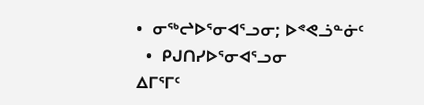•  ᓂᖅᖠᐅᕐᓂᐊᕐᓗᓂ; ᐅᕝᕙᓘᓐᓃᑦ
  •  ᑭᒍᑎᓯᐅᕐᓂᐊᕐᓗᓂ
ᐃᒥᕐᒥᑦ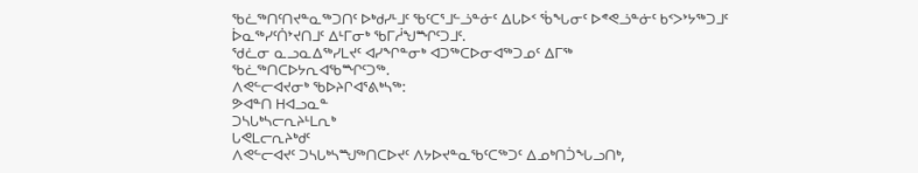ᖃᓛᖅᑎᑦᑎᔪᓐᓇᖅᑐᑎᑦ ᐅᒃᑯᓯᒻᒧᑦ ᖃᑦᑕᕐᒧᓪᓘᓐᓃᑦ ᐃᒐᐅᑉ ᖄᖓᓂᑦ ᐅᕝᕙᓘᓐᓃᑦ ᑲᑉᐳᔾᔭᖅᑐᒧᑦ ᐆᓇᖅᓯᑦᑏᔾᔪᑎᒧᑦ ᐃᒻᒥᓂᒃ ᖃᒥᓲᖑᙱᑦᑐᒧᑦ.
ᖁᓛᓂ ᓇᓗᓇᐃᖅᓯᒪᔪᑦ ᐊᓯᖏᓐᓂᒃ ᐊᑐᖅᑕᐅᓂᐊᖅᑐᓄᑦ ᐃᒥᖅ ᖃᓛᖅᑎᑕᐅᔭᕆᐊᖃᙱᑦᑐᖅ.
ᐱᕙᓪᓕᐊᔪᓂᒃ ᖃᐅᔨᒋᐊᕐᕕᒃᓴᖅ:
ᕗᐊᓐᑎ ᕼᐊᓗᓇᓐ
ᑐᓴᒐᒃᓴᓕᕆᔨᒻᒪᕆᒃ
ᒐᕙᒪᓕᕆᔨᒃᑯᑦ
ᐱᕙᓪᓕᐊᔪᑦ ᑐᓴᒐᒃᓴᙳᖅᑎᑕᐅᔪᑦ ᐱᔭᐅᔪᓐᓇᖃᑦᑕᖅᑐᑦ ᐃᓄᒃᑎᑑᖓᓗᑎᒃ,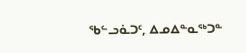ᖃᓪᓗᓈᑐᑦ, ᐃᓄᐃᓐᓇᖅᑐᓐ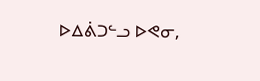ᐅᐃᕖᑐᓪᓗ ᐅᕙᓂ,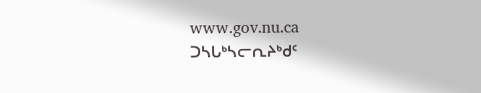www.gov.nu.ca
ᑐᓴᒐᒃᓴᓕᕆᔨᒃᑯᑦ